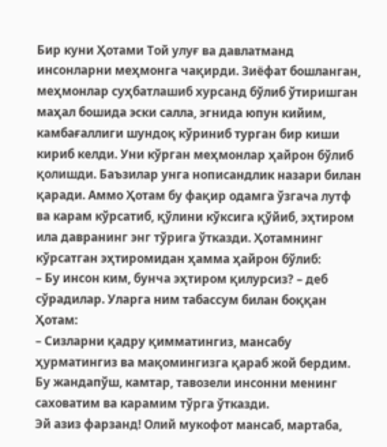Бир куни Ҳотами Той улуғ ва давлатманд инсонларни меҳмонга чақирди. Зиёфат бошланган, меҳмонлар суҳбатлашиб хурсанд бўлиб ўтиришган маҳал бошида эски салла, эгнида юпун кийим, камбағаллиги шундоқ кўриниб турган бир киши кириб келди. Уни кўрган меҳмонлар ҳайрон бўлиб қолишди. Баъзилар унга нописандлик назари билан қаради. Аммо Ҳотам бу фақир одамга ўзгача лутф ва карам кўрсатиб, қўлини кўксига қўйиб, эҳтиром ила давранинг энг тўрига ўтказди. Ҳотамнинг кўрсатган эҳтиромидан ҳамма ҳайрон бўлиб:
– Бу инсон ким, бунча эҳтиром қилурсиз? – деб сўрадилар. Уларга ним табассум билан боққан Ҳотам:
– Сизларни қадру қимматингиз, мансабу ҳурматингиз ва мақомингизга қараб жой бердим. Бу жандапўш, камтар, тавозели инсонни менинг саховатим ва карамим тўрга ўтказди.
Эй азиз фарзанд! Олий мукофот мансаб, мартаба,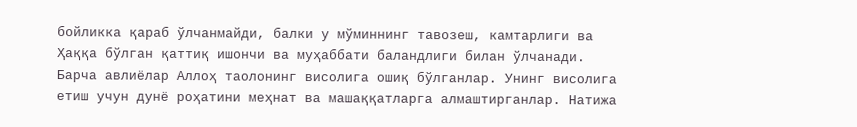бойликка қараб ўлчанмайди, балки у мўминнинг тавозеш, камтарлиги ва Ҳаққа бўлган қаттиқ ишончи ва муҳаббати баландлиги билан ўлчанади. Барча авлиёлар Аллоҳ таолонинг висолига ошиқ бўлганлар. Унинг висолига етиш учун дунё роҳатини меҳнат ва машаққатларга алмаштирганлар. Натижа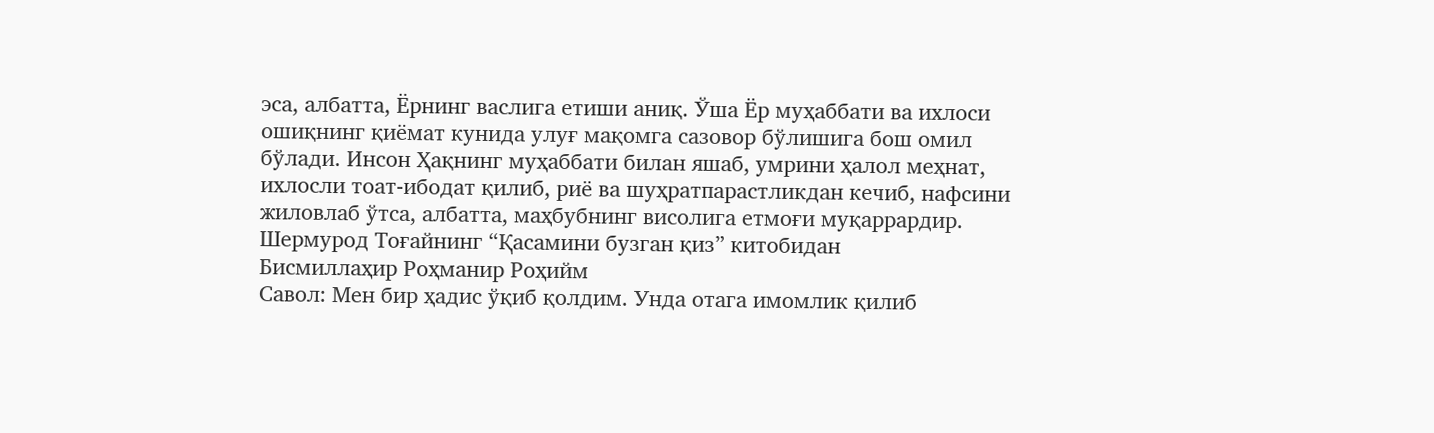эса, албатта, Ёрнинг васлига етиши аниқ. Ўша Ёр муҳаббати ва ихлоси ошиқнинг қиёмат кунида улуғ мақомга сазовор бўлишига бош омил бўлади. Инсон Ҳақнинг муҳаббати билан яшаб, умрини ҳалол меҳнат, ихлосли тоат-ибодат қилиб, риё ва шуҳратпарастликдан кечиб, нафсини жиловлаб ўтса, албатта, маҳбубнинг висолига етмоғи муқаррардир.
Шермурод Тоғайнинг “Қасамини бузган қиз” китобидан
Бисмиллаҳир Роҳманир Роҳийм
Савол: Мен бир ҳадис ўқиб қолдим. Унда отага имомлик қилиб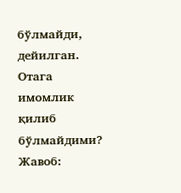бўлмайди, дейилган. Отага имомлик қилиб бўлмайдими?
Жавоб: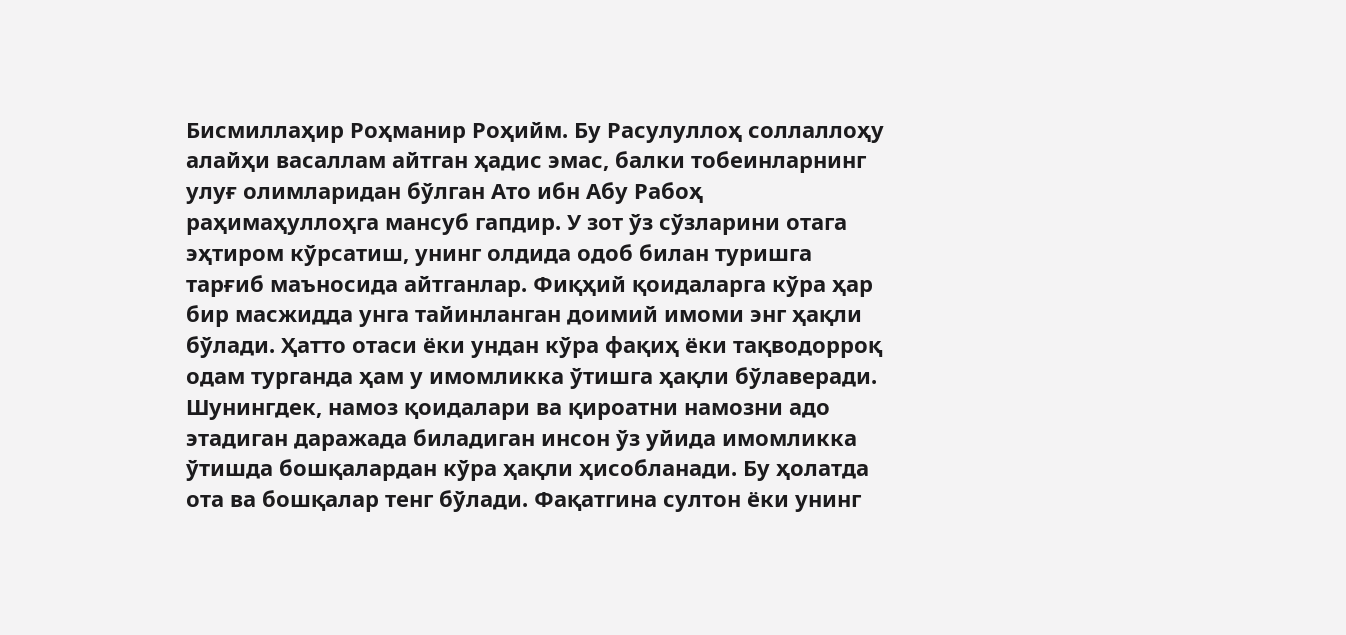Бисмиллаҳир Роҳманир Роҳийм. Бу Расулуллоҳ соллаллоҳу алайҳи васаллам айтган ҳадис эмас, балки тобеинларнинг улуғ олимларидан бўлган Ато ибн Абу Рабоҳ раҳимаҳуллоҳга мансуб гапдир. У зот ўз сўзларини отага эҳтиром кўрсатиш, унинг олдида одоб билан туришга тарғиб маъносида айтганлар. Фиқҳий қоидаларга кўра ҳар бир масжидда унга тайинланган доимий имоми энг ҳақли бўлади. Ҳатто отаси ёки ундан кўра фақиҳ ёки тақводорроқ одам турганда ҳам у имомликка ўтишга ҳақли бўлаверади.
Шунингдек, намоз қоидалари ва қироатни намозни адо этадиган даражада биладиган инсон ўз уйида имомликка ўтишда бошқалардан кўра ҳақли ҳисобланади. Бу ҳолатда ота ва бошқалар тенг бўлади. Фақатгина султон ёки унинг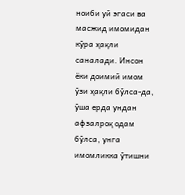ноиби уй эгаси ва масжид имомидан кўра ҳақли саналади. Инсон ёки доимий имом ўзи ҳақли бўлса-да, ўша ерда ундан афзалроқ одам бўлса, унга имомликка ўтишни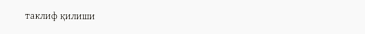таклиф қилиши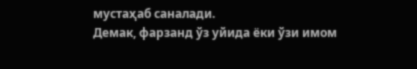мустаҳаб саналади.
Демак, фарзанд ўз уйида ёки ўзи имом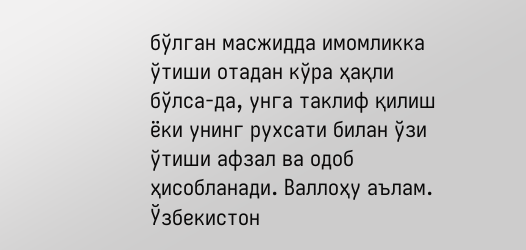бўлган масжидда имомликка ўтиши отадан кўра ҳақли бўлса-да, унга таклиф қилиш ёки унинг рухсати билан ўзи ўтиши афзал ва одоб ҳисобланади. Валлоҳу аълам.
Ўзбекистон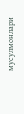мусулмонлари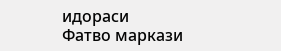идораси
Фатво маркази